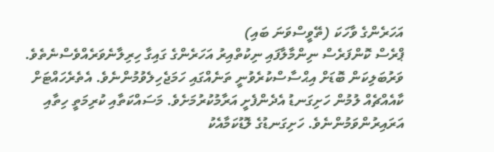އަހަރެންގެ ވާހަކަ (ތޭވީސްވަނަ ބައި)
ޕްރެސް ކޮންފަރެސް ނިންމާލާފައި ނިކުތްއިރު އަހަރެންގެ ގައިގާ ހިރިލާނެވަރެއްވެސްނެތެވެ. ވަރުބަލިކަން ބޮޑަށް އިޙްސާސްކުރެވުނީ ތަނެއްގައި ހަމަޖެހިލެވުމުންނެވެ. އެތެރެހައްޓަށް ކާއެއްޗެއް ލުމުން ހަށިގަނޑު އެދެންފެށީ އަރާމުކުރުމަށެވެ. މަސައްކަތާއި ކުރިމަތީ ހިތާއި އަރައިރުންވަމުންނެވެ. ހަށިގަނޑުގެ ލޮޑުކަމާއެކު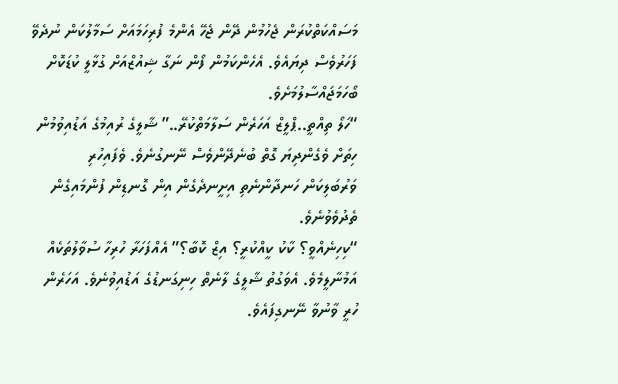މަސައްކަތްކުރަން ޖެހުމުން ދޭން ޖެހޭ އެންމެ ފުރިހަމައަށް ސަމާލުކަން ނުދެވޭ ފަހަރުވެސް ދިޔައެވެ. އެހެންކަމުން ފޯން ނަގާ ޝިއުޒްއަށް ގުޅާލީ ކުޑަކޮށް ބޯހަމަޖައްސާލުމަށެވެ.
“ހަލޯ ތިއްތީ..ޕްލީޒް އަހަރެން ސަލާމަތްކުރޭ..” ޝާލީގެ ރުއިމުގެ އަޑުއިވުމުން ހިތަށް ވެގެންދިޔަ ގޮތް ބުނެދޭންވެސް ނޭނގުނެވެ. ވެފައިހުރި ވަރުބަލިކަން ހަނދާންނެތި އިށީނދެގެން އިން ގޮނޑިން ފުންމައިގެން ތެދުވެވުނެވެ.
“ކިހިނެއްވީ؟ ކާކު ކީއްކުރީ؟ އިޒް ކޮބާ؟” އެއްފަހަރާ ހުރިހާ ސުވާލުތަކެއް އަމުނާލީމެވެ. އެވަގުތު ޝާލީގެ ލާނެތް ހިނިގަނޑުގެ އަޑުއިވުނެވެ. އަހަރެން ހުރީ ވާނުވާ ނޭނގިފައެވެ.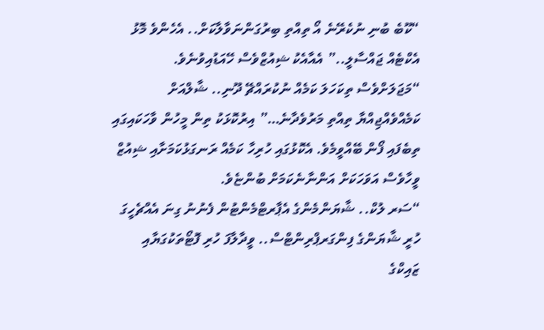“ކޫބެ ބުނި ނުކެރޭނެ އޯ ތިއްތި ބިރުގަންނަވާލާކަށް.. އެހެންވެ މޮޅު އެކްޓެއް ޖައްސާލީ..” އެއާއެކު ޝިއުޒްވެސް ހޭއަޑުއިވުނެވެ.
“މަޖަލަށްވެސް ތިކަހަލަ ކަމެއް ނުކުރައްޗޭ ދޫނި.. ޝާލްއަށް ކަމެއްވެއްޖިއްޔާ ތިއްތި މަރުވެދާނެ…” އިރުކޮޅަކު ތިން މީހުން ވާހަކައިގައި ތިބެފައި ފޯން ބޭއްވީމެވެ. އެކޮޅުގައި ހުރިހާ ކަމެއް ރަނގަޅުކަމަށާއި ޝިއުޒް ވީހާވެސް އަވަހަކަށް އަންނާނެކަމަށް ބުންޏެވެ.
“ސަރ ލުކް.. ޝާޔަންމެންގެ އެޕާރޓްމެންޓުން ފެނުނު ގިނަ އެއްޗެހީގަ ހުރީ ޝާޔަންގެ ފިންގަރޕްރިންޓްސް.. ވީދާލާފަ ހުރި ފޮޓޯތަކުގަޔާއި ޒައިކްގެ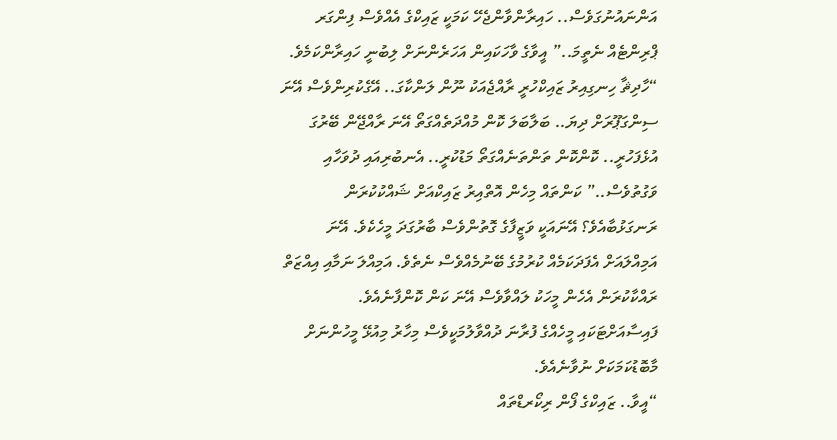އަންނައުނުގަވެސް.. ހައިރާންވާންޖެހޭ ކަމަކީ ޒައިކްގެ އެއްވެސް ފިންގަރ ޕްރިންޓެއް ނެތީމަ..” އީވާގެ ވާހަކައިން އަހަރެންނަށް ލިބުނީ ހައިރާންކަމެވެ.
“ހާދިޘާ ހިނގިއިރު ޒައިކްހުރީ ރާއްޖެއަކު ނޫން ލަންކާގަ.. އޭގެކުރިންވެސް އޭނަ ސިންގަޕޫރަށް ދިޔަ.. ބަލާބަލަ ކޮން މުއްދަތެއްގަތޯ އޭނަ ރާއްޖޭން ބޭރުގަ އުޅެފަހުރީ.. ކޮންކޮން ތަންތަނެއްގަތޯ މަޑުކުރީ.. އެނބުރިއައި ދުވަހާއި ވަގުތުވެސް..” ކަންތައް މިހެން އޮތްއިރު ޒައިކްއަށް ޝައްކުކުރަން ރަނގަޅުބާއެވެ؟ އޭނައަކީ ވަޒީފާގެ ގޮތުންވެސް ބާރުގަދަ މީހެކެވެ. އޭނަ އަމިއްލައަށް އެފަދަކަމެއް ކުރުމުގެ ބޭނުމެއްވެސް ނެތެވެ. އަމިއްލަ ނަމާއި އިއްޒަތް ރައްކާކުރަން އެހެން މީހަކު ލައްވާވެސް އޭނަ ކަން ކޮންފާނެއެވެ. ފައިސާއަށްޓަކައި މީހެއްގެ ފުރާނަ ދުއްވާލުމަކީވެސް މިހާރު މިއުޅޭ މީހުންނަށް މާބޮޑުކަމަކަށް ނުވާނެއެވެ.
“އީވާ.. ޒައިކްގެ ފޯން ރިކޯރޑްތައް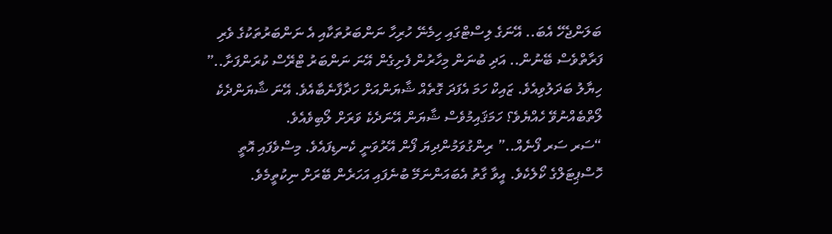ބަލަންޖެހޭ އެބަ.. އޭނަގެ ލިސްޓްގައި ހިމެނޭ ހުރިހާ ނަންބަރުތަކާއި އެ ނަންބަރުތަކުގެ ވެރި ފަރާތްވެސް ބޭނުން.. އަދި ބުނަން މިހާރުން ފެށިގެން އޭނަ ނަންބަރު ޓްރޭސް ކުރަންފަށާ..” ހިޔާލު ބަދަލުވިއެވެ. ޒައިކް ހަމަ އެފަދަ ގޮތެއް ޝާޔަންއަށް ހަދާފާނެބާއެވެ. އޭނަ ޝާޔަންދެކެ ލޯތްބެއްނުވޭ ހެއްޔެވެ؟ ހަމަޤައިމުވެސް ޝާޔަން އޭނަދެކެ ވަރަށް ލޯބިވެއެވެ.
“ސަރ ސަރ ފޯނެއް..” ރިންގުވަމުންދިޔަ ފޯން އޭރުވަނީ ކެނޑިފައެވެ. މިސްވެފައި އޮތީ ހޮސްޕިޓަލްގެ ކޯލެކެވެ. އީވާ ގާތު އެބައަންނަމޭ ބުނެފައި އަހަރެން ބޭރަށް ނިކުތީމެވެ.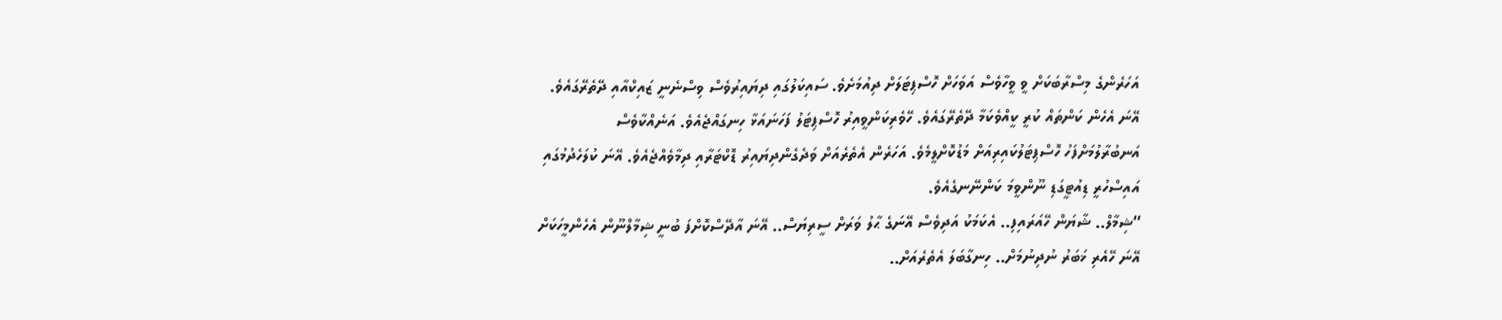އަހަރެންގެ މިސްރާބަކަށް ވީ ވީހާވެސް އަވަހަށް ހޮސްޕިޓަލަށް ދިއުމަށެވެ. ސައިކަލުގައި ދިޔައިރުވެސް ވިސްނެނީ ޒައިކްއާއި ދޭތެރޭގައެވެ. އޭނަ އެހެން ކަންތައް ކުރީ ކީއްވެކަމާ ދޭތެރޭގައެވެ. ހޭވެރިކަންވީއިރު ހޮސްޕިޓަލު ފަހަނައަޅާ ހިނގައްޖެއެވެ. އަނެއްކާވެސް އަނބުރާލުމަށްފަހު ހޮސްޕިޓަލުކައިރިއަށް މަޑުކޮށްލީމެވެ. އަހަރެން އެތެރެއަށް ވަދެގެންދިޔައިރު ޑޮކްޓަރާއި ދިމާވެއްޖެއެވެ. އޭނަ ކުލަހެދުމުގައި އައިސްހުރީ ޑިއުޓީގަޑި ނޫންވީމަ ކަންނޭނގެއެވެ.
“ޝިމާލް.. ޝާޔަން ހޭއަރައިފި.. އެކަމަކު އަދިވެސް އޭނަގެ ޙާލު ވަރަށް ސީރިޔަސް.. އޭނަ އާދޭސްކޮށްފަ ބުނީ ޝިމާލްނޫން އެހެންމީހަކަށް އޭނަ ހޭއެރި ޚަބަރު ނުދިނުމަށް.. ހިނގާބަލަ އެތެރެއަށް..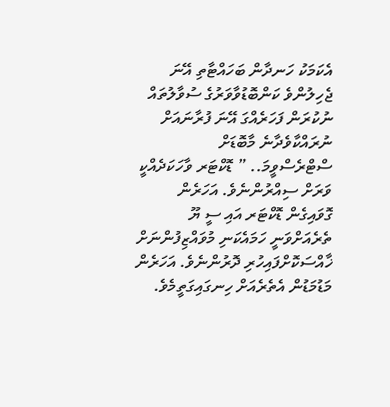އެކަމަކު ހަނދާން ބަހައްޓާތި އޭނަ ޖެހިލުންވެ ކަންބޮޑުވާވަރުގެ ސުވާލުތައް ނުކުރަން ފަހަރެއްގަ އޭނަ ފުރާނައަށް ނުރައްކާވެދާނެ މާބޮޑަށް ސްޓްރެސްވީމަ.. ” ޑޮކްޓަރ ވާހަކަދެއްކީ ވަރަށް ސިއްރުންނެވެ. އަހަރެން ގޮވައިގެން ޑޮކްޓަރ އައި ސީ ޔޫ ތެރެއަށްވަނީ ހަމައެކަނި މުވައްޒިފުންނަށް ޚާއްސަކޮށްފައިހުރި ދޮރުންނެވެ. އަހަރެން މަޑުމަޑުން އެތެރެއަށް ހިނގައިގަތީމެވެ.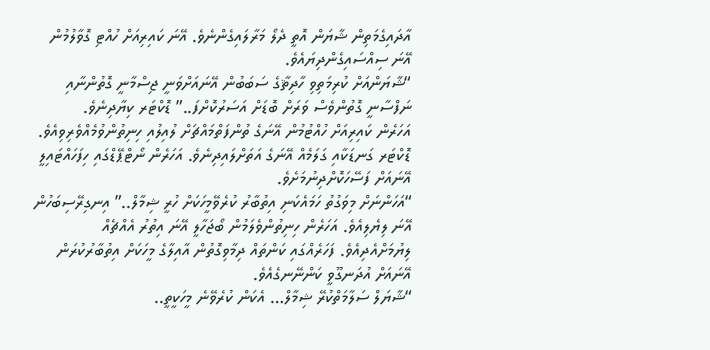އާދައިގެމަތިން ޝާޔަން އޮތީ ދެލޯ މަރާލައިގެންނެވެ. އޭނަ ކައިރިއަށް ހުއްޓި ގޮވާލުމުން އޭނަ ސިއްސައިގެންދިޔައެވެ.
“ޝާޔަންއަށް ކުރިމަތިވި ހާދިޘާގެ ސަބަބުން އޭނައަށްވަނީ ޖިސްމާނީ ގޮތުންނާއި ނަފްސާނީ ގޮތުންވެސް ވަރަށް ބޮޑަށް އަސަރުކޮށްފަ..” ޑޮކްޓަރ ކިޔާދިނެވެ.
އަހަރެން ކައިރިއަށް ހުއްޓުމުން އޭނަގެ ތުންފަތްމައްޗަށް ލުއިލުއި ހިނިތުންވުމެއްވެރިވިއެވެ. ޑޮކްޓަރ ގަނޑަކާއި ގަލަމެއް އޭނަގެ އަތަށްލައިދިނެވެ. އަހަރެން ނޯޓްޕޭޑްގައި ހިފަހައްޓައިލީ އޭނައަށް ފަސޭހަކޮށްދިނުމަށެވެ.
“އަހަންނަށް މިވަގުތު ހަމައެކަނި އިތުބާރު ކުރެވޭމީހަކަށް ހުރީ ޝިމާލް..” އިނގިރޭސިބަހުން އޭނަ ލިޔެލިއެވެ. އަހަރެން ހިނިތުންވެލަމުން ބޯޖަހާލީ އޭނަ އިތުރު އެއްޗެއް ލިޔުމަށްއެދިއެވެ. ފަހަރެއްގައި ކަންތައް ދިމާވިގޮތުން އާއިލާގެ މީހަކަށް އިތުބާރުކުރަން އޭނައަށް އުދަނގޫވީ ކަންނޭނގެއެވެ.
“ޝާޔަލް ސަލާމަތްކުރޭ ޝިމާލް… އެކަން ކުރެވޭނެ މީހަކީތީ..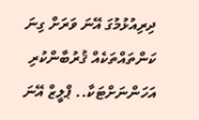ދިރިއުޅުމުގަ އޭނަ ވަރަށް ގިނަ ކަންތައްތަކެއް ޤުރުބާންކުރި އަހަންނަށްޓަކާ.. ޕްލީޒް އޭނަ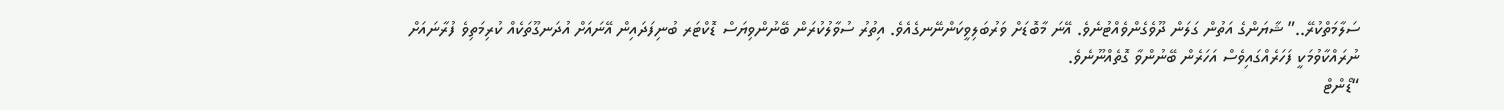ސަލާމަތްކުރޭ..” ޝާޔަންގެ އަތުން ގަލަން ދޫވެގެންވެއްޓުނެވެ. އޭނަ މާބޮޑަށް ވަރުބަލިވީކަންނޭނގެއެވެ. އިތުރު ސުވާލުކުރަން ބޭނުންވިޔަސް ޑޮކްޓަރ ބުނިފަދައިން އޭނައަށް އުދަނގޫތަކެއް ކުރިމަތިވެ ފުރާނައަށް ނުރައްކާވުމަކީ ފަހަރެއްގައިވެސް އަހަރެން ބޭނުންވާ ގޮތެއްނޫނެވެ.
“ޑޯންޓް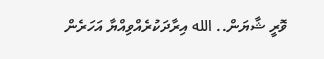ވޮރީ ޝާޔަން.. الله އިރާދަކުރެއްވިއްޔާ އަހަރެން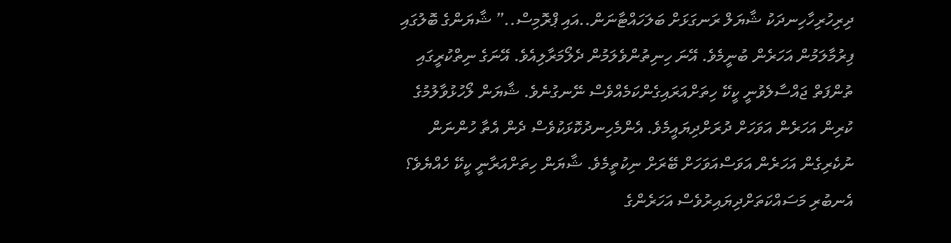ދިރިހުރިހާހިނދަކު ޝާޔަލް ރަނގަޅަށް ބަލަހައްޓާނަން..އައި ޕްރޮމިސް..” ޝާޔަންގެ ބޮލުގައި ފިރުމާލަމުން އަހަރެން ބުނީމެވެ. އޭނަ ހިނިތުންވެލަމުން ދެލޯމަރާލިއެވެ. އޭނަގެ ނިތްކުރީގައި ތުންފަތް ޖައްސާލެވުނީ ކީކޭ ހިތަށްއަރައިގެންކަމެއްވެސް ނޭނގުނެވެ. ޝާޔަން ލޯހުޅުވާލުމުގެ ކުރިން އަހަރެން އަވަހަށް ދުރަށްދިޔައީމެވެ. އެންމެހިނދުކޮޅަކުވެސް ދެން އެތާ ހުންނަން ނުކެރިގެން އަހަރެން އަވަސްއަވަހަށް ބޭރަށް ނިކުތީމެވެ. ޝާޔަން ހިތަށްއަރާނީ ކީކޭ ހެއްޔެވެ؟
އެނބުރި މަސައްކަތަށްދިޔައިރުވެސް އަހަރެންގެ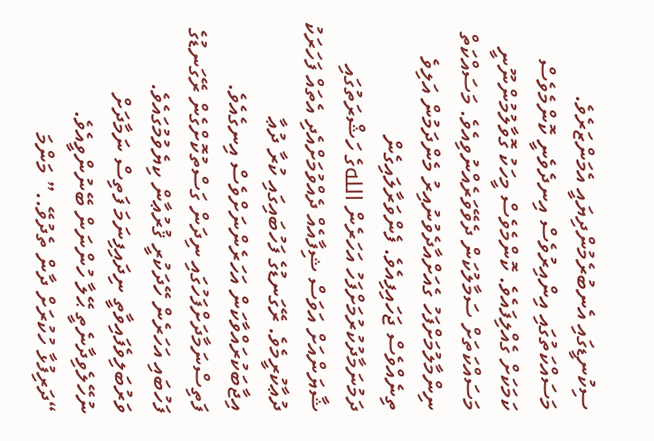ސިކުނޑީގައި އެނބުރެމުންދިޔައީ އެމަންޒަރެވެ. މަސައްކަތުގައި އިންއިރުވެސް އިނދެވެނީ ކޮންމެވެސް ކަމަކަށް ގެއްލިފައެވެ. ކޮންމެވެސް މީހަކު ގޮވާލުމުންނޫނީ މަސައްކަތަށް ސަމާލުކަން ދެވޭވަރެއްނުވިއެވެ. މަސައްކަތް ނިންމާލުމަށްފަހު ގެއަށްއާދެވުނުއިރު މެންދަމުން އަލިވެ ތިނެއްވެސް ޖަހައިފިއެވެ. ފެންވަރާލައިގެން ދަމުނަމާދުކުރުމަށްފަހު އަހަރެން اللهގެ ހަޝްރަތުގައި ޝާޔަންއަށް އަވަސް ޝިފާއެއް ދެއްވުމަށްއެދި އެތައް ފަހަރަކު ދުޢާކުރީމެވެ. ރޭގަނޑުގެ ފަހުބައިގައި ކުރާ ދުޢާ އިޖާބަކުރައްވާކަން އަހަރެންނަށްވެސް އިނގެއެވެ. ފަތިސްނަމާދަށްފަހުގައި ނިދަން ގަސްތުކޮށްގެން ރޭގަނޑުގެ ފަހުބައި އަހަރެން ހޭދަކުރީ ޤުރުޢާން ކިޔެވުމުގައެވެ. ވަރުބަލިވެފައިވާތީ ނިދައިފިނަމަ ފަތިސް ނަމާދަށް ނުހޭލެވިދާނެތީ ޙޭލާ ހުންނަން ބޭނުންވީއެވެ.
“ދަރިފުޅާ ހުކުރަށް ދާން ތެދުވޭ..” މަންމަ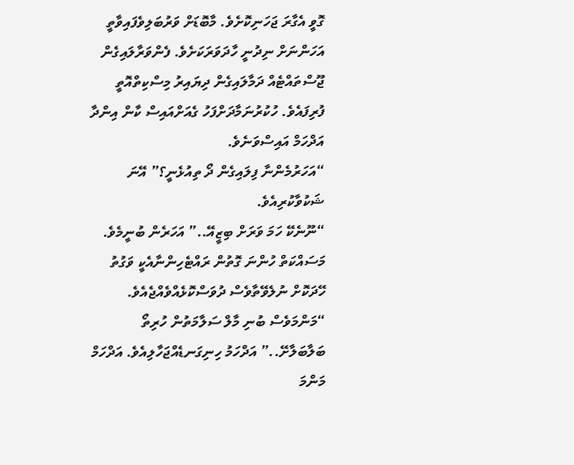ގޮވީ އެގާރަ ޖަހަނިކޮށެވެ. މާބޮޑަށް ވަރުބަލިވެފައިވާތީ އަހަންނަށް ނިދުނީ ހާދަވަރަކަށެވެ. ފެންވަރާލައިގެން ޖޫސްތައްޓެއް ދަމާލައިގެން ދިޔައިރު މިސްކިތްއޮތީ ފުރިފައެވެ. ހުކުރުނަމާދަށްފަހު ގެއަށްއައިސް ކާން އިންދާ އަދްހަމް އައިސްވަނެވެ.
“އަހަރުމެންނާ ފިލައިގެން ދޯ ތިއުޅެނީ؟” އޭނަ ޝަކުވާކުރިއެވެ.
“ނޫނެކޭ ހަމަ ވަރަށް ބިޒީއޭ..” އަހަރެން ބުނީމެވެ. މަސައްކަތް ހުންނަ ގޮތުން ރައްޓެހިންނާއެކީ ވަގުތު ހޭދަކޮށް ނުލެވޭތާވެސް ދުވަސްކޮޅެއްވެއްޖެއެވެ.
“މަންމަވެސް ބުނި މާލް ސަލާމަތުން ހުރިތޯ ބަލާބަލާށޭ..” އަދްހަމު ހިނިގަނޑެއްޖަހާލިއެވެ. އަދްހަމް މަންމަ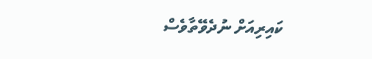ކައިރިއަށް ނުދެވޭތާވެސް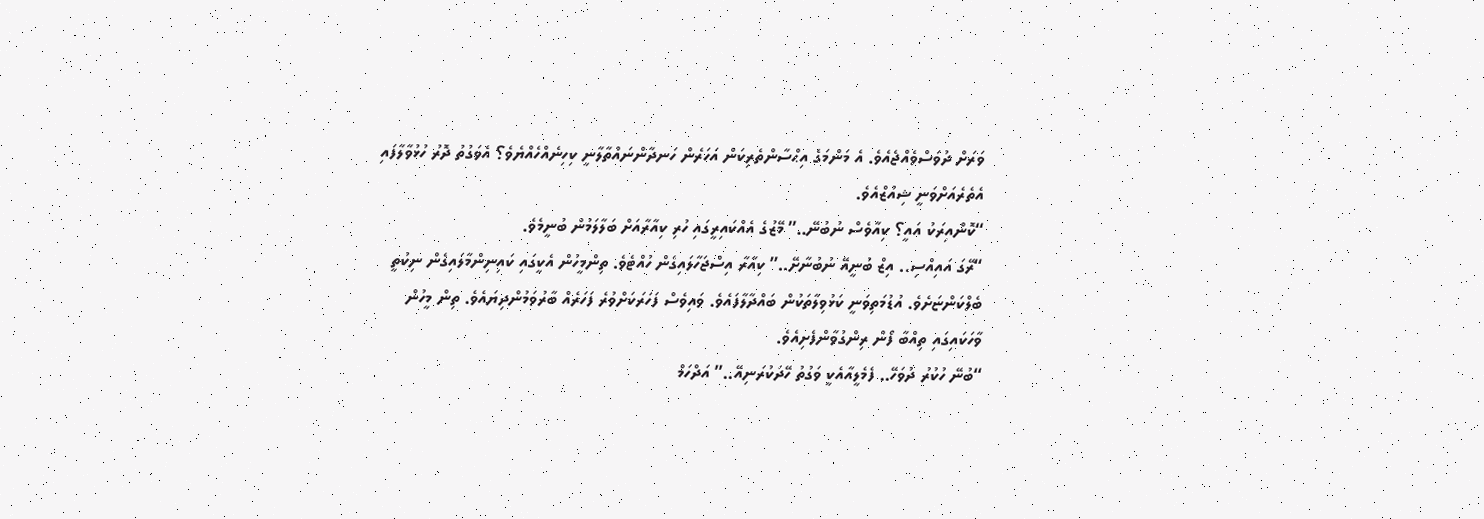ވަރަށް ދުވަސްވެއްޖެއެވެ. އެ މަންމަގެ އިޙްސާންތެރިކަން އަހަރެން ހަނދާންނައްތާލާނީ ކިހިނެއްހެއްޔެވެ؟ އެވަގުތު ދޮރު ހުޅުވާލާފައި އެތެރެއަށްވަނީ ޝިއުޒްއެވެ.
“ކޮންއިރަކު އައީ؟ ކިއާވެސް ނުބުނޭ..” މޭޒުގެ އެއްކައިރީގައި ހުރި ކިއާރާއަށް ބަލާލަމުން ބުނީމެވެ.
“ރޭގަ އައިއްސި.. އިޒް ބުނީއޭ ނުބުނާށޭ..” ކިއާރާ އިސްޖަހާލައިގެން ހުއްޓެވެ. ތިންމީހުން އެކީގައި ކައިނިންމާލައިގެން ނިކުތީ ބެލްކަންޏަށެވެ. އުޑުމަތިވަނީ ކަޅުވިލާތަކުން ބައްދާލާފައެވެ. ވައިވެސް ފަހަރަކަށްވުރެ ފަހަރެއް ބާރުވަމުންދިޔައެވެ. ތިން މީހުން ވާހަކައިގައި ތިއްބާ ފޯން ރިންގުވާންފެށިއެވެ.
“ބުނޭ ހުކުރު ދުވަހޭ.. ފެމެލީއާއެކީ ވަގުތު ހޭދަކުރަނިއޭ..” އަދްހަމް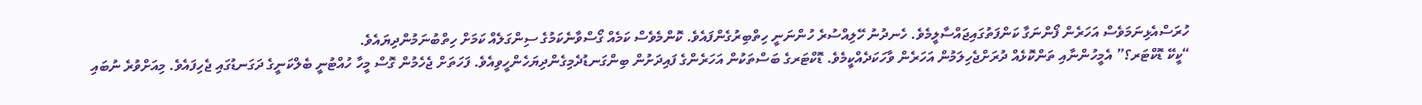ހުރަސްއެޅިނަމަވެސް އަހަރެން ފޯންނަގާ ކަންފަތުގައިޖައްސާލީމެވެ. ހެނދުނު ހޭލިއްސުރެ ހުންނަނީ ހިތްބިރުގެންފައެވެ. ކޮންމެވެސް ކަމެއް ގޯސްވާނެކަމުގެ ސިންގަލެއް ކަމަށް ހިތްބުނަމުންދިޔައެވެ.
“ކީކޭ ޑޮކްޓަރ؟” އެމީހުންނާއި ތަންކޮޅެއް ދުރަށްޖެހިލަމުން އަހަރެން ވާހަކަދެއްކީމެވެ. ޑޮކްޓަރގެ ބަސްތަކުން އަހަރެންގެ ފައިދަށުން ބިންގަނޑުދެމިގެންދިޔަހެންހީވިއެވެ. ފަހަތަށް ޖެހެމުން ގޮސް މީހާ ހުއްޓުނީ ބެލްކަނީގެ ދަގަނޑުގައި ޖެހިފައެވެ. މިއަށްވުރެ ނުބައި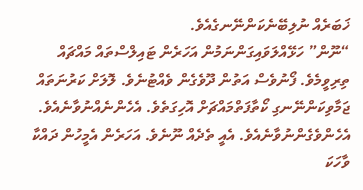ޚަބަރެއް ނުލިބޭނެކަންނޭނގެއެވެ.
“ނޫން” ހަޅޭއްލަވައިގަންނަމުން އަހަރެން ޓައިލްސްތައް މައްޗައް ތިރިވީމެވެ. ފޯނުވެސް އަތުން ދޫވެގެން ވެއްޓުނެވެ. ލޮލަށް ކަރުނަތައް ޖަމާވިކަންނޭނގި ކޯތާފަތްމައްޗަށް އޮހިގަތެވެ. އެހެންނެއްނުވާނެއެވެ. އެހެންވެގެންނުވާނެއެވެ. އެއީ ތެދެއް ނޫނެވެ. އަހަރެން އެމީހުން ދައްކާ ވާހަކަ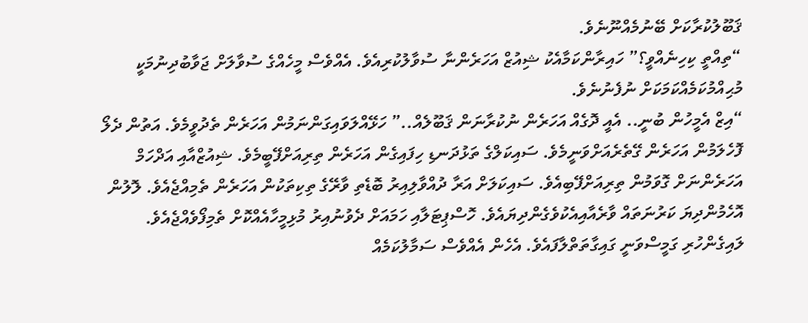ޤަބޫލުކުރާކަށް ބޭނުމެއްނޫނެވެ.
“ތިއްތީ ކިހިނެއްވީ؟” ހައިރާންކަމާއެކު ޝިއުޒް އަހަރެންނާ ސުވާލުކުރިއެވެ. އެއްވެސް މީހެއްގެ ސުވާލަށް ޖަވާބުދިނުމަކީ މުޙިއްމުކަމެއްކަމަކަށް ނުފެނުނެވެ.
“އިޒް އެމީހުން ބުނީ.. އެއީ ދޮގެއް އަހަރެން ނުކުރާނަން ޤަބޫލެއް..” ހަޅޭއްލަވައިގަންނަމުން އަހަރެން ތެދުވީމެވެ. އަތުން ދެލޯ ފޮހެލަމުން އަހަރެން ގޭތެރެއަށްވަނީމެވެ. ސައިކަލްގެ ތަޅުދަނޑި ހިފައިގެން އަހަރެން ތިރިއަށްފޭބީމެވެ. ޝިއުޒްއާއި އަދްހަމް އަހަރެންނަށް ގޮވަމުން ތިރިއަށްފޭބިއެވެ. ސައިކަލަށް އަރާ ދުއްވާލިއިރު ބޮޑެތި ވާރޭގެ ތިކިތަކުން އަހަރެން ތެމިއްޖެއެވެ. ލޮލުން އޮހެމުންދިޔަ ކަރުނަތައް ވާރެއާއިއެކުވެގެންދިޔައެވެ. ހޮސްޕިޓަލާއި ހަމައަށް ދެވުނުއިރު މުޅިމީހާއެއްކޮށް ތެމިފޯވެއްޖެއެވެ. ލައިގެންހުރި ގަމީސްވަނީ ގައިގާތަތްލާފައެވެ. އެހެން އެއްވެސް ސަމާލުކަމެއް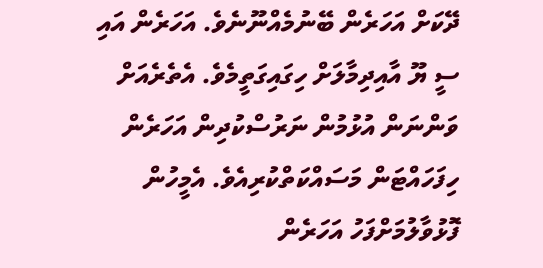ދޭކަށް އަހަރެން ބޭނުމެއްނޫނެވެ. އަހަރެން އައި ސީ ޔޫ އާއިދިމާލަށް ހިގައިގަތީމެވެ. އެތެރެއަށް ވަންނަން އުޅުމުން ނަރުސްކުދިން އަހަރެން ހިފަހައްޓަން މަސައްކަތްކުރިއެވެ. އެމީހުން ފޮޅުވާލުމަށްފަހު އަހަރެން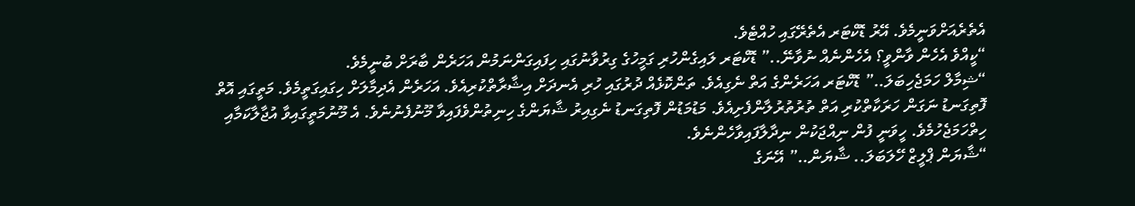އެތެރެއަށްވަނީމެވެ. އޭރު ޑޮކްޓަރ އެތެރޭގައި ހުއްޓެވެ.
“ކީއްވެ އެހެން ވާންވީ؟ އެހެންނެއް ނުވާނޭ..” ޑޮކްޓަރ ލައިގެންހުރި ގަމީހުގެ ގިރުވާނުގައި ހިފައިގަންނަމުން އަހަރެން ބާރަށް ބުނީމެވެ.
“ޝިމާލް ހަމަޖެހިބަލަ..” ޑޮކްޓަރ އަހަރެންގެ އަތް ނެގިއެވެ. ތަންކޮޅެއް ދުރުގައި ހުރި އެނދަށް އިޝާރާތްކުރިއެވެ. އަހަރެން އެދިމާލަށް ހިގައިގަތީމެވެ. މަތީގައި އޮތް ފޮތިގަނޑު ނަގަން ހަރަކާތްކުރި އަތް ތުރުތުރުލާންފެށިއެވެ. މަޑުމަޑުން ފޮތިގަނޑު ނެގިއިރު ޝާޔަންގެ ހިނިތުންވެފައިވާ މޫނުފެނުނެވެ. އެ މޫނުމަތީގައިވާ އުޖާލާކަމާއި ހިތްހަމަޖެހުމެވެ. ހީވަނީ ފުން ނިއްޖަކުން ނިދާލާފައިވާހެންނެވެ.
“ޝާޔަން ޕްލީޒް ހޭލަބަލަ.. ޝާޔަން..” އޭނަގެ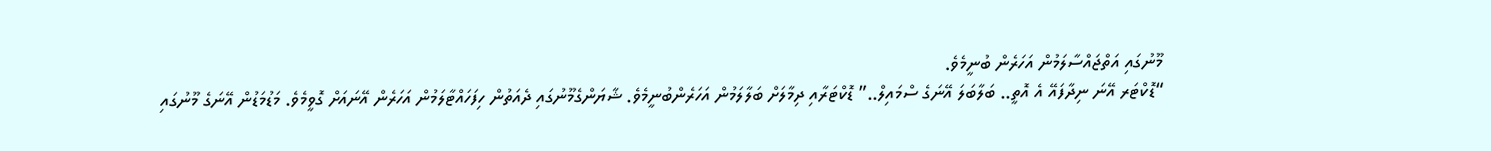މޫނުގައި އަތްޖައްސާލަމުން އަހަރެން ބުނީމެވެ.
“ޑޮކްޓަރ އޭނަ ނިދާފައޭ އެ އޮތީ.. ބަލާބަލަ އޭނަގެ ސްމައިލް..” ޑޮކްޓަރާއި ދިމާލަށް ބަލާލަމުން އަހަރެންބުނީމެވެ. ޝާޔަންގެމޫނުގައި ދެއަތުން ހިފަހައްޓާލަމުން އަހަރެން އޭނައަށް ގޮވީމެވެ. މަޑުމަޑުން އޭނަގެ މޫނުގައި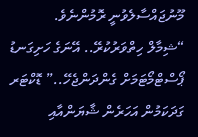މޫނުޖައްސާލެވުނީ ރޮމުންނެވެ.
“ޝިމާލް ހިތްވަރުކުރޭ.. އޭނަގެ ހަށިގަނޑު ޕޯސްޓްމޯޓަމަށް ގެންދަންޖެހޭ..” ޑޮކްޓަރ ގަދަކަމުން އަހަރެން ޝާޔަންއާއި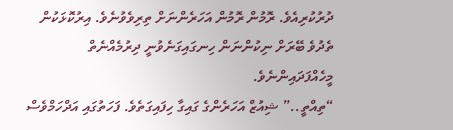ދުރުކުރިއެވެ. ރޮމުން ރޮމުން އަހަރެންނަށް ތިރިވެވުނެވެ. އިރުކޮޅަކުން ތެދުވެ ބޭރަށް ނިކުންނަން ހިނގައިގަނެވުނީ ދިރުމެއްނެތް މީހެއްފަދައިންނެވެ.
“ތިއްތީ..” ޝިއުޒް އަހަރެންގެ ގައިގާ ހިފައިގަތެވެ. ފަހަތުގައި އަދްހަމްވެސް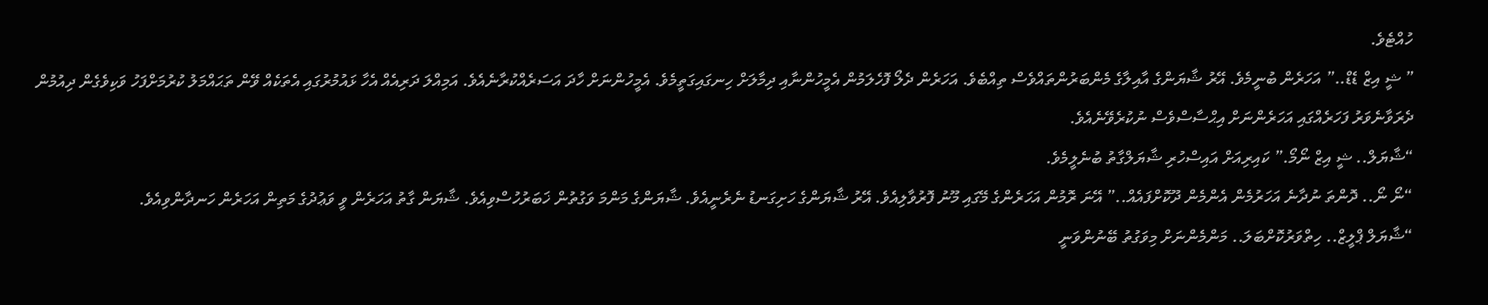ހުއްޓެވެ.
” ޝީ އިޒް ޑެޑް..” އަހަރެން ބުނީމެވެ. އޭރު ޝާޔަންގެ އާއިލާގެ މެންބަރުންތައްވެސް ތިއްބެވެ. އަހަރެން ދެލޯ ފޮހެލަމުން އެމީހުންނާއި ދިމާލަށް ހިނގައިގަތީމެވެ. އެމީހުންނަށް ހާދަ އަސަރެއްކުރާނެއެވެ. އަމިއްލަ ދަރިއެއް އެހާ ޅައުމުރުގައި އެތަކެއް ވޭން ތަޙައްމަލު ކުރުމަށްފަހު ވަކިވެގެން ދިއުމުން ދެރަވާނެވަރު ފަހަރެއްގައި އަހަރެންނަށް އިޙްސާސްވެސް ނުކުރެވޭނެއެވެ.
“ޝާޔަލް.. ޝީ އިޒް ނޯމޯ.” ކައިރިއަށް އައިސްހުރި ޝާޔަލްގާތު ބުނެލީމެވެ.
“ނޯ ނޯ.. ދޮންތަ ނުދާނެ އަހަރުމެން އެންމެން ދޫކޮށްފައެއް..” އޭނަ ރޮމުން އަހަރެންގެ މޭގައި މޫނު ފޮރުވާލިއެވެ. އޭރު ޝާޔަންގެ ހަށިގަނޑު ނެރެނީއެވެ. ޝާޔަންގެ މަންމަ ވަގުތުން ޚަބަރުހުސްވިއެވެ. ޝާޔަން ގާތު އަހަރެން ވީ ވަޢުދުގެ މަތިން އަހަރެން ހަނދާންވިއެވެ.
“ޝާޔަލް ޕްލީޒް.. ހިތްވަރުކޮށްބަލަ.. މަންމެންނަށް މިވަގުތު ބޭނުންވަނީ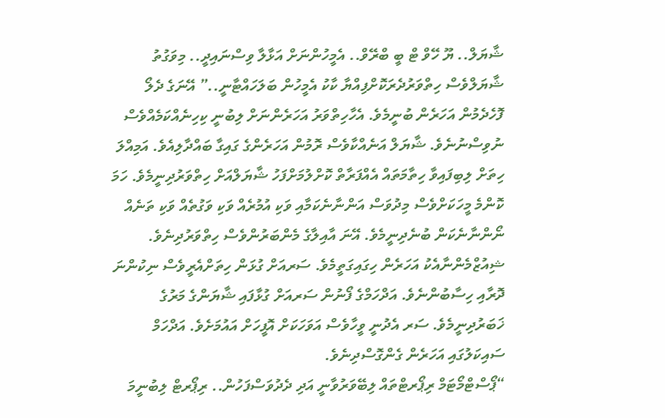ޝާޔަލް.. ޔޫ ހޭވް ޓް ބީ ބްރޭވް.. އެމީހުންނަށް އަޅާލާ ވިސްނައިދީ.. މިވަގުތު ޝާޔަލްވެސް ހިތްވަރުދެރަކޮށްފިއްޔާ ކާކު އެމީހުން ބަލަހައްޓާނީ..” އޭނަގެ ދެލޯ ފޮހެދެމުން އަހަރެން ބުނީމެވެ. އެހާހިތްވަރު އަހަރެންނަށް ލިބުނީ ކިހިނެއްކަމެއްވެސް ނުވިސްނުނެވެ. ޝާޔަލް އަނެއްކާވެސް ރޮމުން އަހަރެންގެ ގައިގާ ބައްދާލިއެވެ. އަމިއްލަ ހިތަށް ލިބިފައިވާ ހިތާމަތައް އެއްފަރާތް ކޮށްލުމަށްފަހު ޝާޔަލްއަށް ހިތްވަރުދިނީމެވެ. ހަމަ ކޮންމެ މީހަކަށްވެސް މިދުވަސް އަންނާނެކަމާއި ވަކި އުމުރެއް ވަކި ވަގުތެއް ވަކި ތަނެއް ނޯންނާނެކަން ބުނެދިނީމެވެ. އޭނަ އާއިލާގެ މެންބަރުންވެސް ހިތްވަރުދިނެވެ.
ޝިއުޒްމެންނާއެކު އަހަރެން ހިގައިގަތީމެވެ. ސަރއަށް ގުޅަން ހިތަށްއެރީވެސް ނިކުންނަ ދޮރާއި ހިސާބުންނެވެ. އަދްހަމްގެ ފޯނުން ސަރއަށް ގުޅާފައި ޝާޔަންގެ މަރުގެ ޚަބަރުދިނީމެވެ. ސަރ އެދުނީ ވީހާވެސް އަވަހަކަށް އޮފީހަށް އައުމަށެވެ. އަދްހަމް ސައިކަލުގައި އަހަރެން ގެންގޮސްދިނެވެ.
“ޕޯސްޓްމޯޓަމް ރިޕޯރޓްތައް ލިބޭވަރުވާނީ އަދި ދެދުވަސްފަހުން.. ރިޕޯރޓް ލިބުނީމަ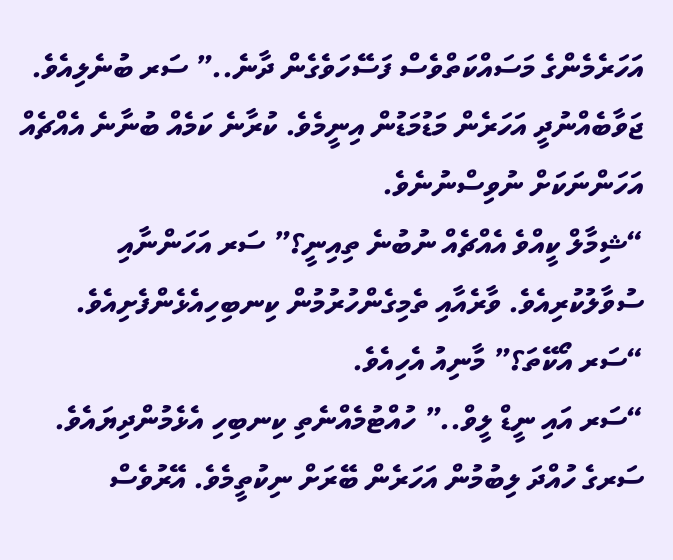އަހަރެމެންގެ މަސައްކަތްވެސް ފަސޭހަވެގެން ދާނެ..” ސަރ ބުނެލިއެވެ. ޖަވާބެއްނުދީ އަހަރެން މަޑުމަޑުން އިނީމެވެ. ކުރާނެ ކަމެއް ބުނާނެ އެއްޗެއް އަހަންނަކަށް ނުވިސްނުނެވެ.
“ޝިމާލް ކީއްވެ އެއްޗެއް ނުބުނެ ތިއިނީ؟” ސަރ އަހަންނާއި ސުވާލުކުރިއެވެ. ވާރެއާއި ތެމިގެންހުރުމުން ކިނބިހިއެޅެންފެށިއެވެ.
“ސަރ އޯކޭތަ؟” މާނިއު އެހިއެވެ.
“ސަރ އައި ނީޑް ލީވް..” ހުއްޓުމެއްނެތި ކިނބިހި އެޅެމުންދިޔައެވެ. ސަރގެ ހުއްދަ ލިބުމުން އަހަރެން ބޭރަށް ނިކުތީމެވެ. އޭރުވެސް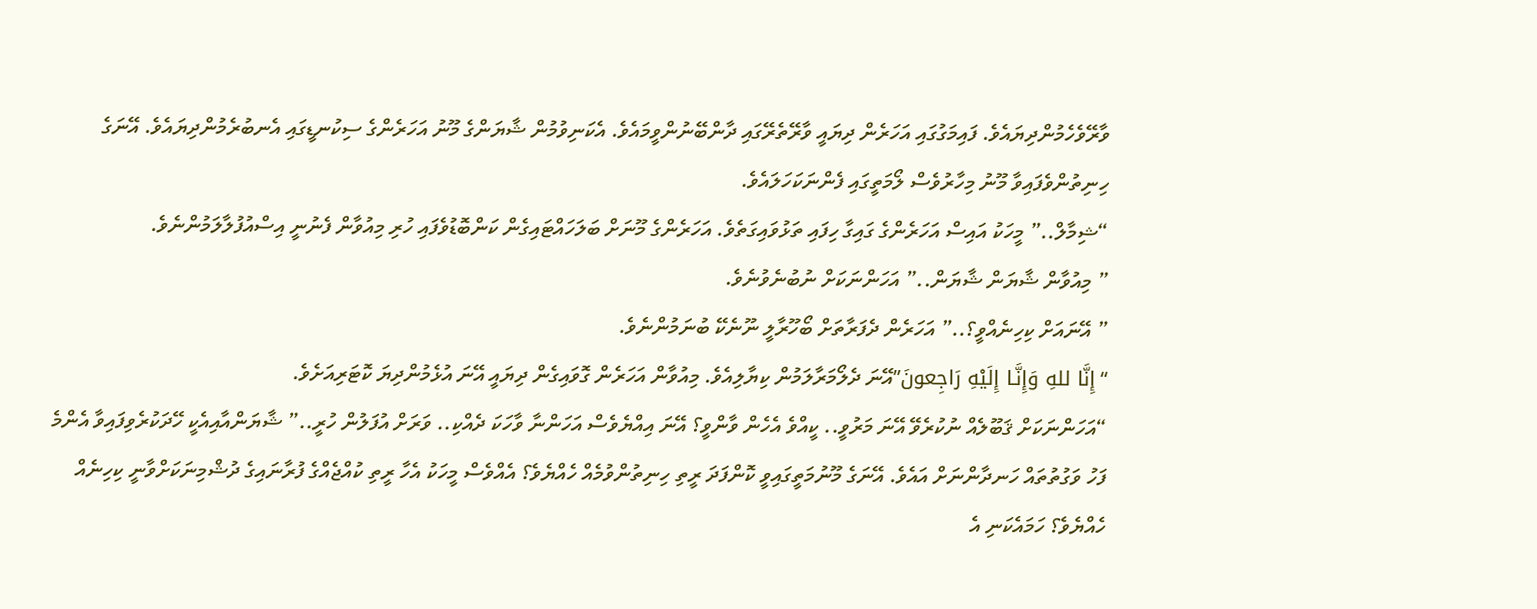ވާރޭވެހެމުންދިޔައެވެ. ފައިމަގުގައި އަހަރެން ދިޔައީ ވާރޭތެރޭގައި ދާންބޭނުންވީމައެވެ. އެކަނިވުމުން ޝާޔަންގެ މޫނު އަހަރެންގެ ސިކުނޑީގައި އެނބުރެމުންދިޔައެވެ. އޭނަގެ ހިނިތުންވެފައިވާ މޫނު މިހާރުވެސް ލޯމަތީގައި ފެންނަކަހަލައެވެ.
“ޝިމާލް..” މީހަކު އައިސް އަހަރެންގެ ގައިގާ ހިފައި ތަޅުވައިގަތެވެ. އަހަރެންގެ މޫނަށް ބަލަހައްޓައިގެން ކަންބޮޑުވެފައި ހުރި މިއުވާން ފެނުނީ އިސްއުފުލާލަމުންނެވެ.
” މިއުވާން ޝާޔަން ޝާޔަން..” އަހަންނަކަށް ނުބުނެވުނެވެ.
” އޭނައަށް ކިހިނެއްވީ؟..” އަހަރެން ދެފަރާތަށް ބޯހޫރާލީ ނޫނެކޭ ބުނަމުންނެވެ.
“إِنَّا للهِ وَإِنَّـا إِلَيْهِ رَاجِعونَ”އޭނަ ދެލޯމަރާލަމުން ކިޔާލިއެވެ. މިއުވާން އަހަރެން ގޮވައިގެން ދިޔައީ އޭނަ އުޅެމުންދިޔަ ކޮޓަރިއަށެވެ.
“އަހަންނަކަށް ޤަބޫލެއް ނުކުރެވޭ އޭނަ މަރުވީ.. ކީއްވެ އެހެން ވާންވީ؟ އޭނަ އިއްޔެވެސް އަހަންނާ ވާހަކަ ދެއްކި.. ވަރަށް އުފަލުން ހުރީ..” ޝާޔަންއާއިއެކީ ހޭދަކުރެވިފައިވާ އެންމެ ފަހު ވަގުތުތައް ހަނދާންނަށް އައެވެ. އޭނަގެ މޫނުމަތީގައިވީ ކޮންފަދަ ރީތި ހިނިތުންވުމެއް ހެއްޔެވެ؟ އެއްވެސް މީހަކު އެހާ ރީތި ކުއްޖެއްގެ ފުރާނައިގެ ދުޝްމިނަކަށްވާނީ ކިހިނެއް ހެއްޔެވެ؟ ހަމައެކަނި އެ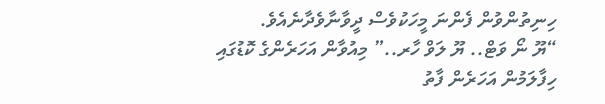ހިނިތުންވުން ފެންނަ މީހަކުވެސް ދީވާނާވެދާނެއެވެ.
“ޔޫ ނޯ ވަޓް.. ޔޫ ލަވް ހާރ..” މިއުވާން އަހަރެންގެ ކޮޑުގައި ހިފާލަމުން އަހަރެން ފާތު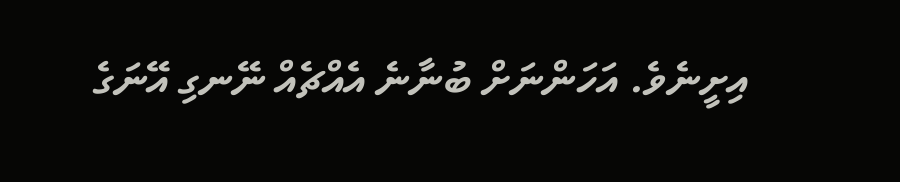އިށީނެވެ. އަހަންނަށް ބުނާނެ އެއްޗެއް ނޭނގި އޭނަގެ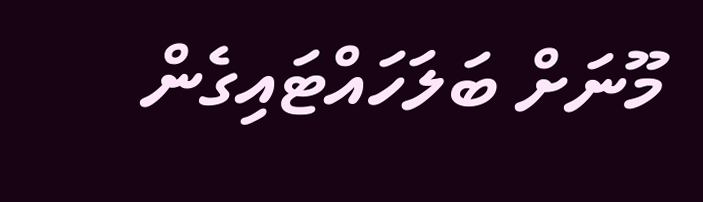މޫނަށް ބަލަހައްޓައިގެން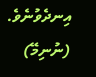އިނދެވުނެވެ.
(ނުނިމޭ)